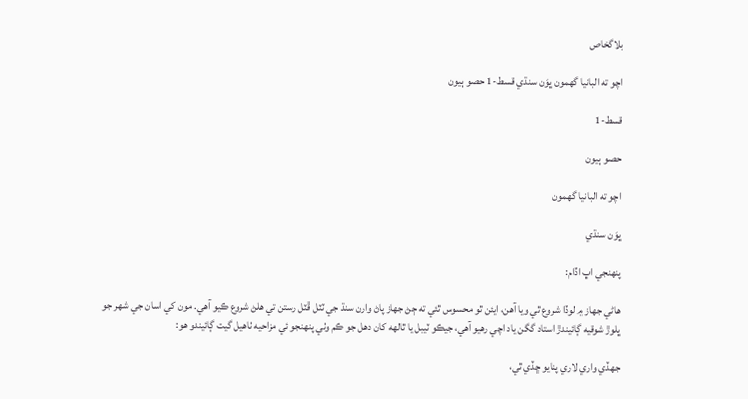بلاگخاص

اچو ته البانيا گهمون ڀوَن سنڌي قسط-1 حصو ٻيون

قسط-1

حصو ٻيون

اچو ته البانيا گهمون

ڀوَن سنڌي

پنهنجي اڀ اڏام:

هاڻي جهاز ۾ لوڏا شروع ٿي ويا آهن، ايئن ٿو محسوس ٿئي ته ڄڻ جهاز پاڻ وارن سنڌ جي ٽٽل ڦٽل رستن تي هلڻ شروع ڪيو آهي. مون کي اسان جي شهر جو ڀلوڙ شوقيه ڳائيندڙ استاد گگن ياد اچي رهيو آهي، جيڪو ٽيبل يا ٿالهه کان دهل جو ڪم وٺي پنهنجو ئي مزاحيه ٺاهيل گيت ڳائيندو هو:

جهڏي واري لاري پنايو ڇڏي ٿي،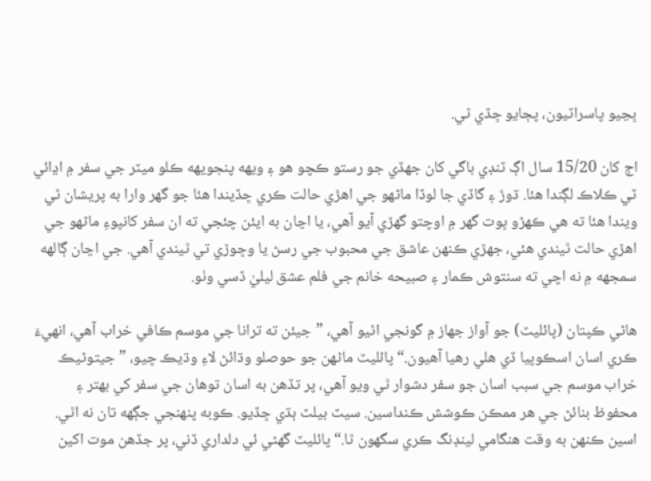ڀڃيو پاسراٽيون، پڄايو ڇڏي ٿي.

اڄ کان 15/20 سال اڳ ٽنڊي باگي کان جهڏي جو رستو ڪچو هو ۽ ويهه پنجويهه ڪلو ميٽر جي سفر ۾ اڍائي ٽي ڪلاڪ لڳندا هئا. ڌوڙ ۽ گاڏي جا لوڏا ماڻهو جي اهڙي حالت ڪري ڇڏيندا هئا جو گهر وارا به پريشان ٿي ويندا هئا ته هي ڪهڙو ڀوت گهر ۾ اوچتو گهڙي آيو آهي، يا اڃان به ايئن چئجي ته ان سفر کانپوءِ ماڻهو جي اهڙي حالت ٿيندي هئي، جهڙي ڪنهن عاشق جي محبوب جي رسڻ يا وڇوڙي تي ٿيندي آهي. جي اڃان ڳالهه سمجهه ۾ نه اچي ته سنتوش ڪمار ۽ صبيحه خانم جي فلم عشق ليليٰ ڏسي وٺو.

هاڻي ڪپتان (پائليٽ) جو آواز جهاز ۾ گونجي اٿيو آهي، ”جيئن ته ترانا جي موسم ڪافي خراب آهي، انهيءَ ڪري اسان اسڪوپيا ڏي هلي رهيا آهيون.“ پائليٽ ماڻهن جو حوصلو وڌائڻ لاءِ وڌيڪ چيو، ”جيتوڻيڪ خراب موسم جي سبب اسان جو سفر دشوار ٿي ويو آهي، پر تڏهن به اسان توهان جي سفر کي بهتر ۽ محفوظ بنائڻ جي هر ممڪن ڪوشش ڪنداسين. سيٽ بيلٽ ٻڌي ڇڏيو. ڪوبه پنهنجي جڳهه تان نه اٿي. اسين ڪنهن به وقت هنگامي لينڊنگ ڪري سگهون ٿا.“ پائليٽ گهڻي ئي دلداري ڏني، پر جڏهن موت اکين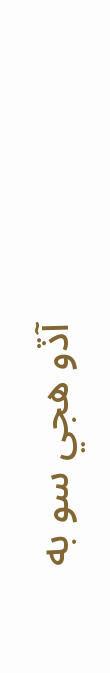آڏو هجي سو به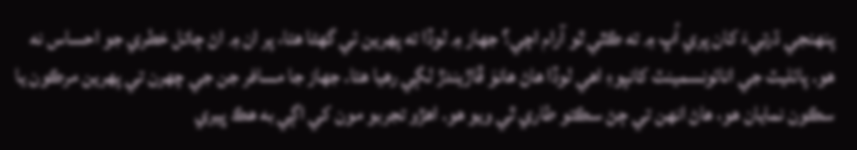پنهنجي ڌرتيءَ کان پري اُڀ ۾ ته ڪٿي ٿو آرام اچي؟ جهاز ۾ لوڏا ته پهرين ئي گهڻا هئا، پر ان ۾ اڻ ڄاتل خطري جو احساس نه هو. پائليٽ جي انائونسمينٽ کانپوءِ اهي لوڏا هاڻ هانوَ ڦاڙيندڙ لڳي رهيا هئا. جهاز جا مسافر جن جي چهرن تي پهرين مرڪون يا سڪون نمايان هو، هاڻ انهن تي ڄڻ سڪتو طاري ٿي ويو هو. اهڙو تجربو مون کي اڳي به هڪ ڀيري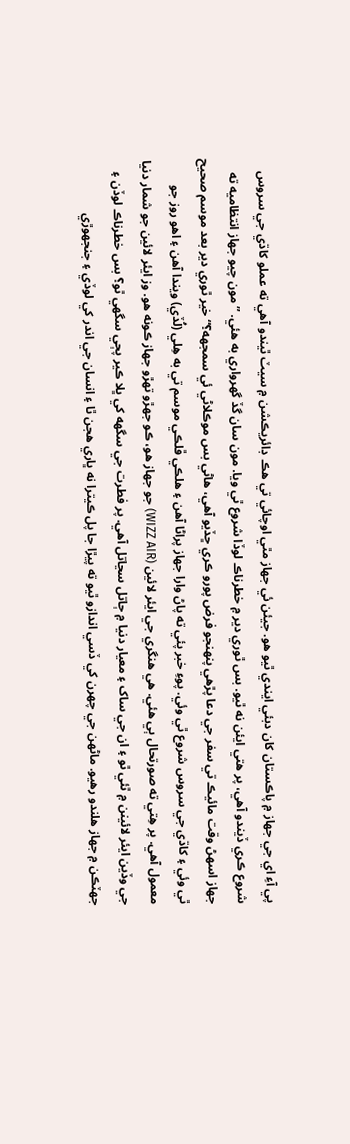پي آءِ اي جي جهاز ۾ پاڪستان کان دبئي ايندي ٿيو هو. جيئن ئي جهاز مٿي اوچائي تي هڪ ڊائريڪشن ۾ سيٽ ٿيندو آهي ته عملو کاڌي جي سروس شروع ڪري ڏيندو آهي، پر هتي ايئن نه ٿيو. بس ٿوري دير ۾ خطرناڪ لوڏا شروع ٿي ويا. مون سان گڏ گهرواري به هئي. ”مون چيو جهاز انتظاميه ته جهاز اسهڻ وقت مائيڪ تي سفر جي دعا پڙهي پنهنجو فرض پورو ڪري ڇڏيو آهي، هاڻي بس موڪلاڻي ئي سمجهه؟“ خير ٿوري دير بعد موسم صحيح ٿي وئي ۽ کاڌي جي سروس شروع ٿي وئي. پوءِ خبر پئي ته پاڻ وارا جهاز پراڻا آهن ۽ هلڪي ڦلڪي موسم تي به هِلي (لُڏي) ويندا آهن ۽ اهو روز جو معمول آهي. پر هِتي ته صورتحال ٻي هئي. هي هنگري جي ايئر لائين (WIZZ AIR) جو جهاز هو، ڪو جهڙو تهڙو جھاز ڪونه هو. وز ايئر لائين جو شمار دنيا جي وڏين ايئر لائينن ۾ ٿئي ٿو ۽ ان جي ساک ۽ معيار دنيا ۾ ڄاتل سڃاتل آهي. پر فطرت جي سگهه کي ڀلا ڪير پڄي سگهي ٿو؟ بس خطرناڪ لوڏن ۽ جهٽڪن ۾ جهاز هلندو رهيو. ماڻهن جي چهرن کي ڏسي اندازو ٿيو ته پيڙا جا پل ڪيترا نه ڀاري هجن ٿا ۽ انسان جي اندر کي لوڏي ۽ جنجهوڙي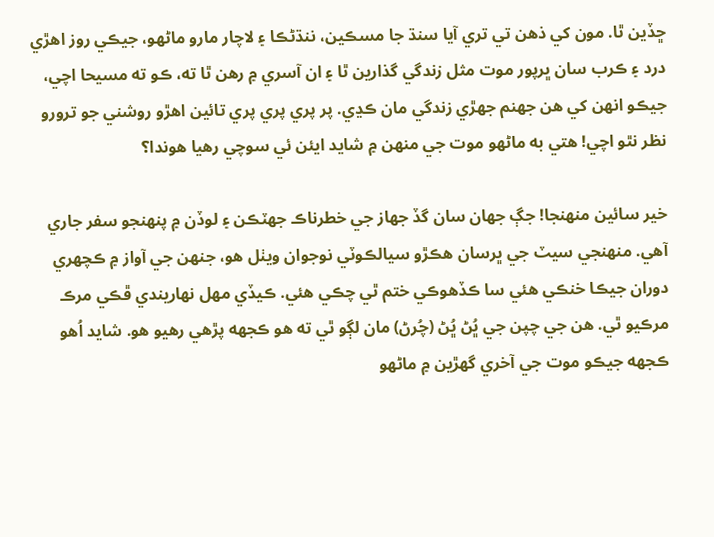ڇڏين ٿا. مون کي ذهن تي تري آيا سنڌ جا مسڪين، ننڌڻڪا ۽ لاچار مارو ماڻهو، جيڪي روز اهڙي درد ۽ ڪرب سان ڀرپور موت مثل زندگي گذارين ٿا ۽ ان آسري ۾ رهن ٿا ته، ڪو ته مسيحا اچي، جيڪو انهن کي هن جهنم جھڙي زندگي مان ڪڍي. پر پري پري پري تائين اهڙو روشني جو ترورو نظر نٿو اچي! هتي به ماڻهو موت جي منهن ۾ شايد ايئن ئي سوچي رهيا هوندا؟

خير سائين منهنجا! جڳ جهان سان گڏ جهاز جي خطرناڪ جهٽڪن ۽ لوڏن ۾ پنهنجو سفر جاري آهي. منهنجي سيٽ جي ڀرسان هڪڙو سيالڪوٽي نوجوان ويٺل هو، جنهن جي آواز ۾ ڪچهري دوران جيڪا خنڪي هئي سا ڪڏهوڪي ختم ٿي چڪي هئي. ڪيڏي مهل نهاريندي ڦڪي مرڪ مرڪيو ٿي. هن جي چپن جي ڀُڻ ڀُڻ (چُرڻ) مان لڳو ٿي ته هو ڪجهه پڙهي رهيو هو. شايد اُهو ڪجهه جيڪو موت جي آخري گهڙين ۾ ماڻهو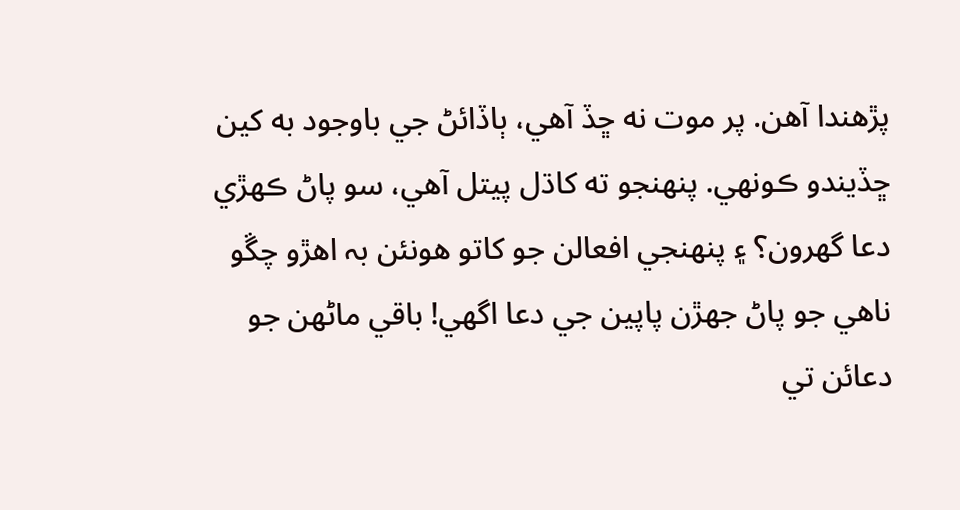پڙهندا آهن. پر موت نه ڇڏ آهي، ٻاڏائڻ جي باوجود به کين ڇڏيندو ڪونهي. پنهنجو ته کاڌل پيتل آهي، سو پاڻ ڪهڙي دعا گهرون؟ ۽ پنهنجي افعالن جو کاتو ھونئن بہ اهڙو چڱو ناهي جو پاڻ جهڙن پاپين جي دعا اگهي! باقي ماڻهن جو دعائن تي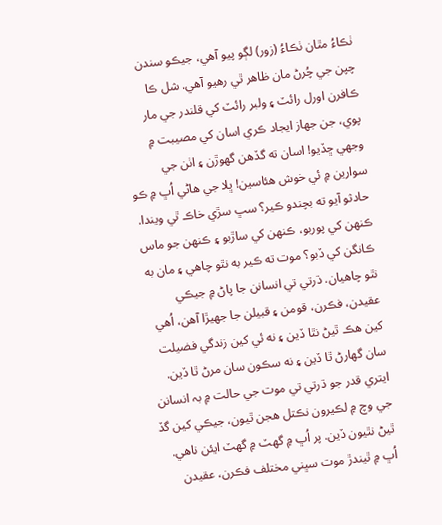ٺڪاءُ مٿان ٺڪاءُ (زور) لڳو پيو آهي، جيڪو سندن چپن جي چُرڻ مان ظاهر ٿي رهيو آهي. شل ڪا ڪافرن اورل رائٽ ۽ ولبر رائٽ کي قلندر جي مار پوي، جن جهاز ايجاد ڪري اسان کي مصيبت ۾ وجهي ڇڏيو! اسان ته گڏهن گهوڙن ۽ اٺن جي سوارين ۾ ئي خوش هئاسين! ڀلا جي هاڻي اُڀ ۾ ڪو حادثو آيو ته بچندو ڪير؟ سڀ سڙي خاڪ ٿي ويندا. ڪنهن کي پوربو، ڪنهن کي ساڙبو ۽ ڪنهن جو ماس ڪانگن کي ڏبو؟ موت ته ڪير به نٿو چاهي ۽ مان به نٿو چاهيان. ڌرتي تي انسانن جا پاڻ ۾ جيڪي عقيدن، فڪرن، قومن ۽ قبيلن جا جهيڙا آهن، اُهي کين هڪ ٿيڻ نٿا ڏين ۽ نه ئي کين زندگي فضيلت سان گهارڻ ٿا ڏين ۽ نه سڪون سان مرڻ ٿا ڏين. ايتري قدر جو ڌرتي تي موت جي حالت ۾ بہ انسانن جي وچ ۾ لڪيرون نڪتل ھجن ٿيون، جيڪي کين گڏ ٿيڻ نٿيون ڏين. پر اُڀ ۾ گهٽ ۾ گهٽ ايئن ناهي. اُڀ ۾ ٿيندڙ موت سڀني مختلف فڪرن، عقيدن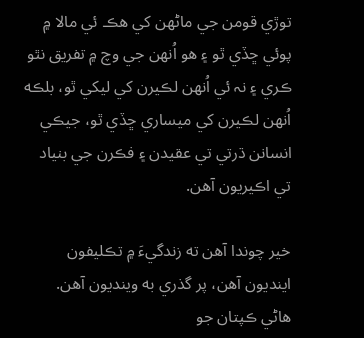توڙي قومن جي ماڻهن کي هڪ ئي مالا ۾ پوئي ڇڏي ٿو ۽ هو اُنهن جي وچ ۾ تفريق نٿو ڪري ۽ نہ ئي اُنھن لڪيرن کي ليکي ٿو، بلڪه اُنھن لڪيرن کي ميساري ڇڏي ٿو، جيڪي انسانن ڌرتي تي عقيدن ۽ فڪرن جي بنياد تي اڪيريون آھن.

خير چوندا آهن ته زندگيءَ ۾ تڪليفون اينديون آهن، پر گذري به وينديون آهن. هاڻي ڪپتان جو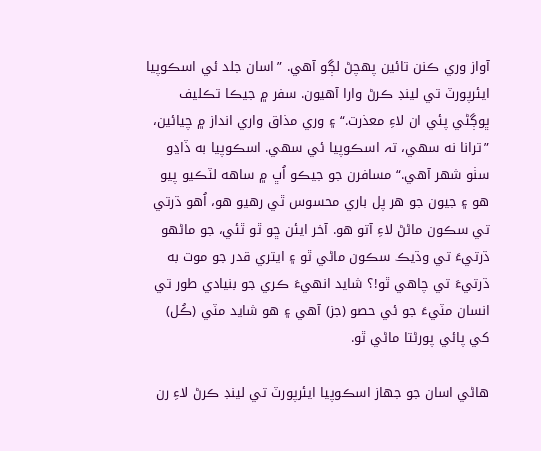آواز وري ڪنن تائين پهچڻ لڳو آهي. ”اسان جلد ئي اسڪوپيا ايئرپورٽ تي لينڊ ڪرڻ وارا آهيون. سفر ۾ جيڪا تڪليف ڀوڳڻي پئي ان لاءِ معذرت.“ ۽ وري مذاق واري انداز ۾ چيائين، ”ترانا نه سھي، تہ اسڪوپيا ئي سھي. اسڪوپيا به ڏاڍو سٺو شهر آهي.“ مسافرن جو جيڪو اُڀ ۾ ساهه لٽڪيو پيو هو ۽ جيون جو هر پل باري محسوس ٿي رهيو هو، اُهو ڌرتي تي سڪون ماڻڻ لاءِ آتو هو. آخر ايئن ڇو ٿو ٿئي، جو ماڻهو ڌرتيءَ تي وڌيڪ سڪون ماڻي ٿو ۽ ايتري قدر جو موت به ڌرتيءَ تي چاهي ٿو!؟ شايد انهيءَ ڪري جو بنيادي طور تي انسان مٽيءَ جو ئي حصو (جز) آهي ۽ هو شايد مٽي (ڪُل) کي پائي پورڻتا ماڻي ٿو.

هاڻي اسان جو جهاز اسڪوپيا ايئرپورٽ تي لينڊ ڪرڻ لاءِ رن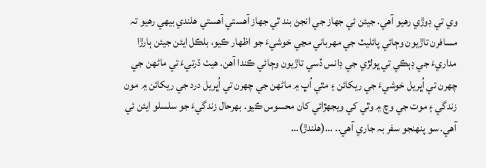وي تي ڊوڙي رهيو آهي. جيئن ئي جهاز جي انجڻ بند ٿي جهاز آهستي آهستي هلندي بيهي رهيو تہ مسافرن تاڙيون وڄائي پائليٽ جي مهرباني مڃي خوشيءَ جو اظهار ڪيو، بلڪل ايئن جيئن ٻارڙا مداريءَ جي ڊٻڪي تي ڀولڙي جي ڊانس ڏسي تاڙيون وڄائي ڪندا آهن. هيٺ ڌرتيءَ تي ماڻهن جي چهرن تي اُڀريل خوشيءَ جي ريکائن ۽ مٿي اُڀ ۾ ماڻهن جي چهرن تي اُڀريل درد جي ريکائن ۾ مون زندگي ۽ موت جي وچ ۾ وٿي کي ويجهڙائي کان محسوس ڪيو. بهرحال زندگيءَ جو سلسلو ايئن ئي آهي. سو پنهنجو سفر بہ جاري آهي.. …(هلندڙ)…